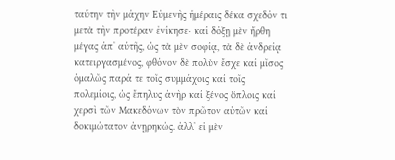ταύτην τὴν μάχην Εὐμενὴς ἡμέραις δέκα σχεδόν τι μετὰ τὴν προτέραν ἐνίκησε· καί δόξῃ μὲν ἤρθη μέγας ἀπʼ αὐτῆς, ὡς τὰ μὲν σοφίᾳ, τὰ δὲ ἀνδρείᾳ κατειργασμένος, φθόνον δὲ πολὺν ἔσχε καί μῖσος ὁμαλῶς παρά τε τοῖς συμμάχοις καί τοῖς πολεμίοις, ὡς ἔπηλυς ἀνὴρ καί ξένος ὅπλοις καί χερσὶ τῶν Μακεδόνων τὸν πρῶτον αὐτῶν καί δοκιμώτατον ἀνῃρηκώς. ἀλλʼ εἰ μὲν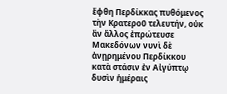ἔφθη Περδίκκας πυθόμενος τὴν Κρατεροῦ τελευτήν, οὐκ ἂν ἄλλος ἐπρώτευσε Μακεδόνων νυνὶ δὲ ἀνῃρημένου Περδίκκου κατὰ στάσιν ἐν Αἰγύπτῳ δυσὶν ἡμέραις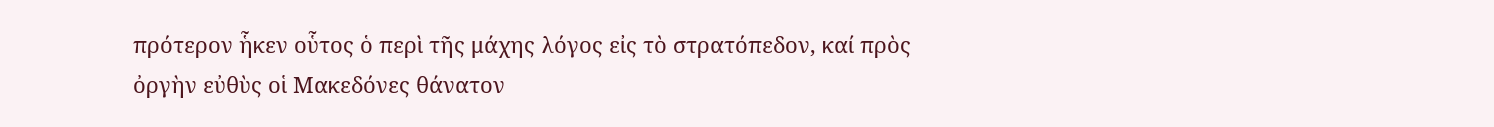πρότερον ἧκεν οὗτος ὁ περὶ τῆς μάχης λόγος εἰς τὸ στρατόπεδον, καί πρὸς ὀργὴν εὐθὺς οἱ Μακεδόνες θάνατον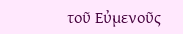τοῦ Εὐμενοῦς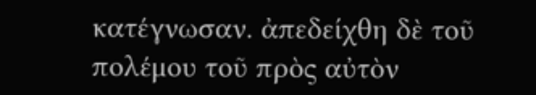κατέγνωσαν. ἀπεδείχθη δὲ τοῦ πολέμου τοῦ πρὸς αὐτὸν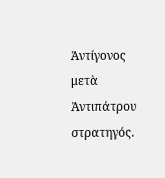Ἀντίγονος μετὰ Ἀντιπάτρου στρατηγός.